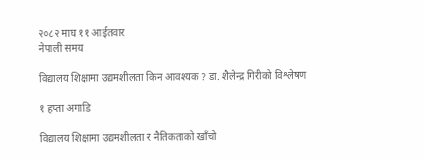२०८२ माघ ११ आईतवार
नेपाली समय

विद्यालय शिक्षामा उद्यमशीलता किन आवश्यक ? डा. शैलेन्द्र गिरीको विश्लेषण

१ हप्ता अगाडि

विद्यालय शिक्षामा उद्यमशीलता र नैतिकताको खाँचो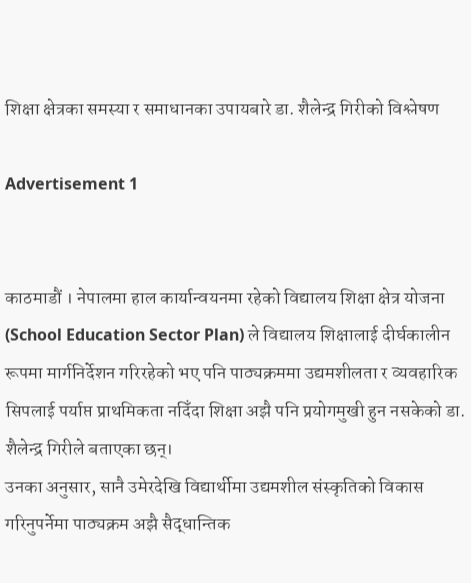शिक्षा क्षेत्रका समस्या र समाधानका उपायबारे डा. शैलेन्द्र गिरीको विश्लेषण

Advertisement 1


काठमाडौं । नेपालमा हाल कार्यान्वयनमा रहेको विद्यालय शिक्षा क्षेत्र योजना (School Education Sector Plan) ले विद्यालय शिक्षालाई दीर्घकालीन रूपमा मार्गनिर्देशन गरिरहेको भए पनि पाठ्यक्रममा उद्यमशीलता र व्यवहारिक सिपलाई पर्याप्त प्राथमिकता नदिँदा शिक्षा अझै पनि प्रयोगमुखी हुन नसकेको डा. शैलेन्द्र गिरीले बताएका छन्।
उनका अनुसार, सानै उमेरदेखि विद्यार्थीमा उद्यमशील संस्कृतिको विकास गरिनुपर्नेमा पाठ्यक्रम अझै सैद्धान्तिक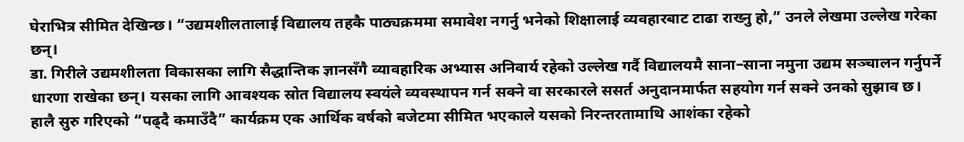घेराभित्र सीमित देखिन्छ। “उद्यमशीलतालाई विद्यालय तहकै पाठ्यक्रममा समावेश नगर्नु भनेको शिक्षालाई व्यवहारबाट टाढा राख्नु हो,” उनले लेखमा उल्लेख गरेका छन्।
डा. गिरीले उद्यमशीलता विकासका लागि सैद्धान्तिक ज्ञानसँगै व्यावहारिक अभ्यास अनिवार्य रहेको उल्लेख गर्दै विद्यालयमै साना–साना नमुना उद्यम सञ्चालन गर्नुपर्ने धारणा राखेका छन्। यसका लागि आवश्यक स्रोत विद्यालय स्वयंले व्यवस्थापन गर्न सक्ने वा सरकारले ससर्त अनुदानमार्फत सहयोग गर्न सक्ने उनको सुझाव छ।
हालै सुरु गरिएको “पढ्दै कमाउँदै” कार्यक्रम एक आर्थिक वर्षको बजेटमा सीमित भएकाले यसको निरन्तरतामाथि आशंका रहेको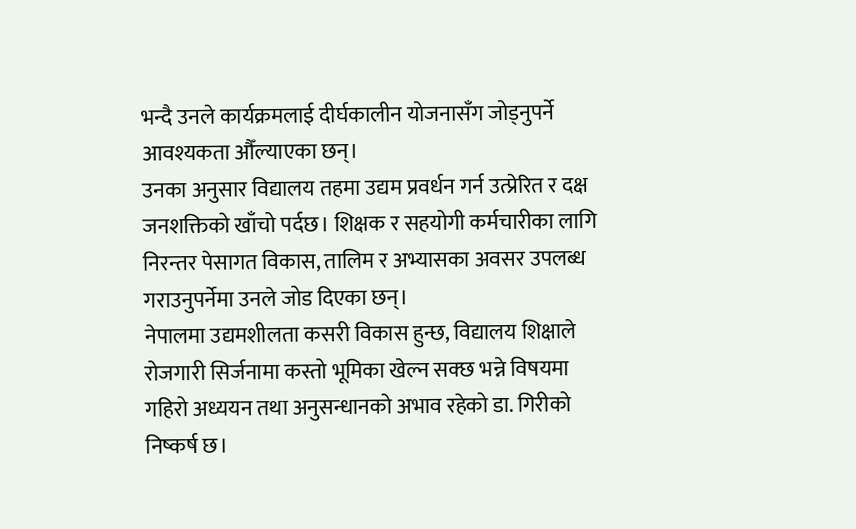भन्दै उनले कार्यक्रमलाई दीर्घकालीन योजनासँग जोड्नुपर्ने आवश्यकता औँल्याएका छन्।
उनका अनुसार विद्यालय तहमा उद्यम प्रवर्धन गर्न उत्प्रेरित र दक्ष जनशक्तिको खाँचो पर्दछ। शिक्षक र सहयोगी कर्मचारीका लागि निरन्तर पेसागत विकास, तालिम र अभ्यासका अवसर उपलब्ध गराउनुपर्नेमा उनले जोड दिएका छन्।
नेपालमा उद्यमशीलता कसरी विकास हुन्छ, विद्यालय शिक्षाले रोजगारी सिर्जनामा कस्तो भूमिका खेल्न सक्छ भन्ने विषयमा गहिरो अध्ययन तथा अनुसन्धानको अभाव रहेको डा. गिरीको निष्कर्ष छ।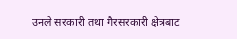उनले सरकारी तथा गैरसरकारी क्षेत्रबाट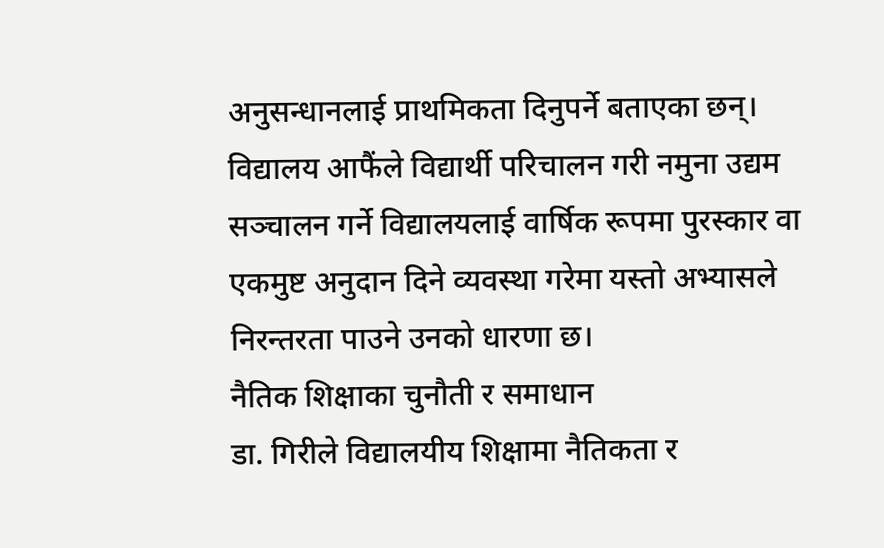अनुसन्धानलाई प्राथमिकता दिनुपर्ने बताएका छन्।
विद्यालय आफैंले विद्यार्थी परिचालन गरी नमुना उद्यम सञ्चालन गर्ने विद्यालयलाई वार्षिक रूपमा पुरस्कार वा एकमुष्ट अनुदान दिने व्यवस्था गरेमा यस्तो अभ्यासले निरन्तरता पाउने उनको धारणा छ।
नैतिक शिक्षाका चुनौती र समाधान
डा. गिरीले विद्यालयीय शिक्षामा नैतिकता र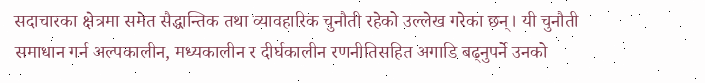सदाचारका क्षेत्रमा समेत सैद्धान्तिक तथा व्यावहारिक चुनौती रहेको उल्लेख गरेका छन्। यी चुनौती समाधान गर्न अल्पकालीन, मध्यकालीन र दीर्घकालीन रणनीतिसहित अगाडि बढ्नुपर्ने उनको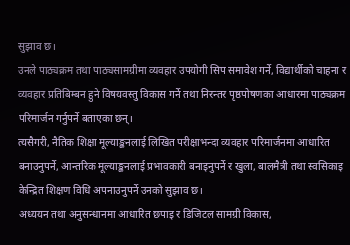सुझाव छ।
उनले पाठ्यक्रम तथा पाठ्यसामग्रीमा व्यवहार उपयोगी सिप समावेश गर्ने, विद्यार्थीको चाहना र व्यवहार प्रतिबिम्बन हुने विषयवस्तु विकास गर्ने तथा निरन्तर पृष्ठपोषणका आधारमा पाठ्यक्रम परिमार्जन गर्नुपर्ने बताएका छन्।
त्यसैगरी, नैतिक शिक्षा मूल्याङ्कनलाई लिखित परीक्षाभन्दा व्यवहार परिमार्जनमा आधारित बनाउनुपर्ने, आन्तरिक मूल्याङ्कनलाई प्रभावकारी बनाइनुपर्ने र खुला, बालमैत्री तथा स्वसिकाइ केन्द्रित शिक्षण विधि अपनाउनुपर्ने उनको सुझाव छ।
अध्ययन तथा अनुसन्धानमा आधारित छपाइ र डिजिटल सामग्री विकास,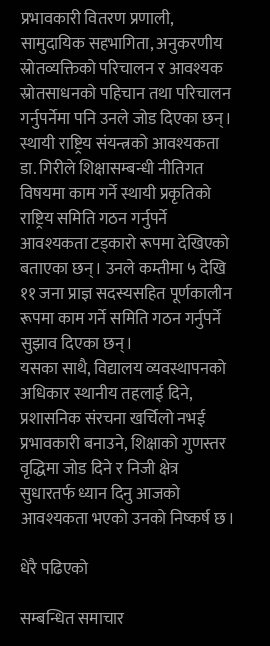प्रभावकारी वितरण प्रणाली, सामुदायिक सहभागिता, अनुकरणीय स्रोतव्यक्तिको परिचालन र आवश्यक स्रोतसाधनको पहिचान तथा परिचालन गर्नुपर्नेमा पनि उनले जोड दिएका छन्।
स्थायी राष्ट्रिय संयन्त्रको आवश्यकता
डा. गिरीले शिक्षासम्बन्धी नीतिगत विषयमा काम गर्ने स्थायी प्रकृतिको राष्ट्रिय समिति गठन गर्नुपर्ने आवश्यकता टड्कारो रूपमा देखिएको बताएका छन्। उनले कम्तीमा ५ देखि ११ जना प्राज्ञ सदस्यसहित पूर्णकालीन रूपमा काम गर्ने समिति गठन गर्नुपर्ने सुझाव दिएका छन्।
यसका साथै, विद्यालय व्यवस्थापनको अधिकार स्थानीय तहलाई दिने, प्रशासनिक संरचना खर्चिलो नभई प्रभावकारी बनाउने, शिक्षाको गुणस्तर वृद्धिमा जोड दिने र निजी क्षेत्र सुधारतर्फ ध्यान दिनु आजको आवश्यकता भएको उनको निष्कर्ष छ।

धेरै पढिएको

सम्बन्धित समाचार